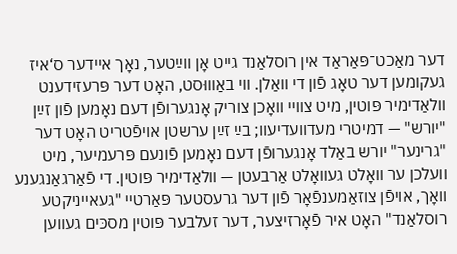דער מאַכט־פּאַראַד אין רוסלאַנד גייט אָן ווײַטער, נאָך איידער ס‘איז געקומען דער טאָג פֿון די וואַלן. ווי באַוווּסט, האָט דער פּרעזידענט וולאַדימיר פּוטין, מיט צוויי וואָכן צוריק אָנגערופֿן דעם נאָמען פֿון זײַן "יורש" — דמיטרי מעדוועדיעוו; בײַ זײַן ערשטן אויפֿטריט האָט דער "גרינער" יורש באַלד אָנגערופֿן דעם נאָמען פֿונעם פּרעמיער, מיט וועלכן ער וואָלט געוואָלט אַרבעטן — וולאַדימיר פּוטין. די פֿאַרגאַנגענע וואָך, אויפֿן צוזאַמענפֿאָר פֿון דער גרעסטער פּאַרטיי "געאייניקטע רוסלאַנד" האָט איר פֿאָרזיצער, דער זעלבער פּוטין מסכּים געווען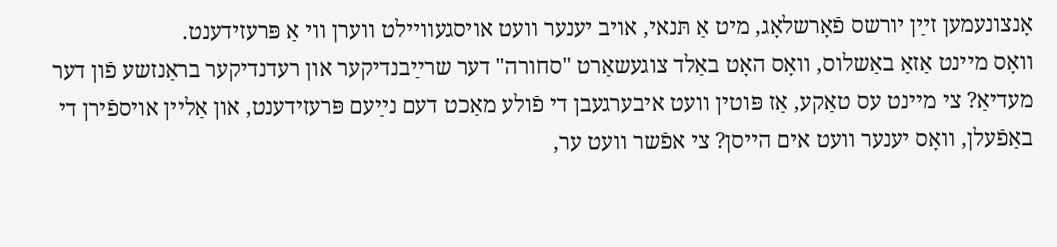אָנצונעמען זײַן יורשס פֿאָרשלאָג, מיט אַ תּנאי, אויב יענער וועט אויסגעוויילט ווערן ווי אַ פּרעזידענט.
וואָס מיינט אַזאַ באַשלוס, וואָס האָט באַלד צוגעשאַרט "סחורה" דער שרײַבנדיקער און רעדנדיקער בראַנזשע פֿון דער מעדיאַ? צי מיינט עס טאַקע, אַז פּוטין וועט איבערגעבן די פֿולע מאַכט דעם נײַעם פּרעזידענט, און אַליין אויספֿירן די באַפֿעלן, וואָס יענער וועט אים הייסן? צי אפֿשר וועט ער,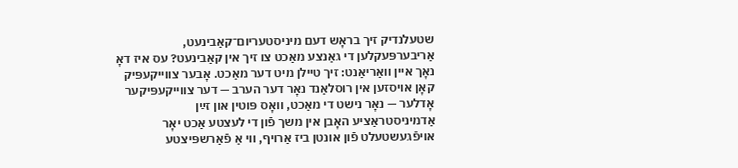שטעלנדיק זיך בראָש דעם מיניסטעריום־קאַבינעט, אַריבערפּעקלען די גאַנצע מאַכט צו זיך אין קאַבינעט? עס איז דאָ נאָך איין וואַריאַנט: זיך טיילן מיט דער מאַכט. אָבער צווייקעפּיק קאָן אויסזען אין רוסלאַנד נאָר דער הערב — דער צווייקעפּיקער אָדלער — נאָר נישט די מאַכט, וואָס פּוטין און זײַן אַדמיניסטראַציע האָבן אין משך פֿון די לעצטע אַכט יאָר אויפֿגעשטעלט פֿון אונטן ביז אַרויף, ווי אַ פֿאַרשפּיצטע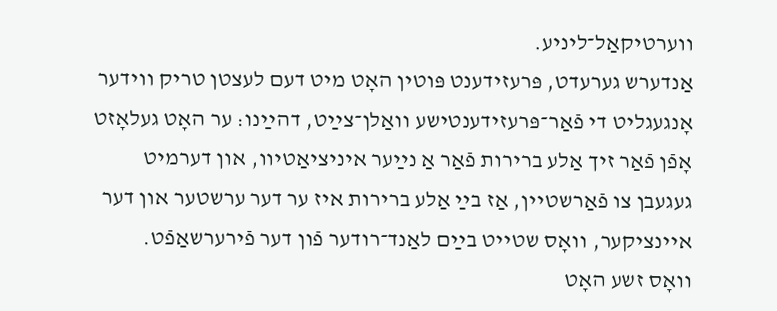ווערטיקאַל־ליניע.
אַנדערש גערעדט, פּרעזידענט פּוטין האָט מיט דעם לעצטן טריק ווידער אָנגעגליט די פֿאַר־פּרעזידענטישע וואַלן־צײַט, דהײַנו: ער האָט געלאָזט אָפֿן פֿאַר זיך אַלע ברירות פֿאַר אַ נײַער איניציאַטיוו, און דערמיט געגעבן צו פֿאַרשטיין, אַז בײַ אַלע ברירות איז ער דער ערשטער און דער איינציקער, וואָס שטייט בײַם לאַנד־רודער פֿון דער פֿירערשאַפֿט.
וואָס זשע האָט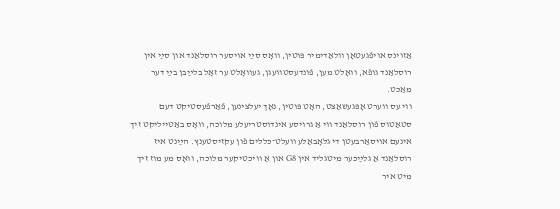אַזוינס אויפֿגעטאָן וולאַדימיר פּוטין, וואָס סײַ אויסער רוסלאַנד און סײַ אין רוסלאַנד גופֿא, וואָלט מען, פֿונדעסטוועגן, געוואָלט ער זאָל בלײַבן בײַ דער מאַכט.
ווי עס ווערט אָפּגעשאַצט, האָט פּוטין, נאָך יעלצינען, פֿאַרפֿעסטיקט דעם סטאַטוס פֿון רוסלאַנד ווי אַ גרויסע אינדוסטריעלע מלוכה, וואָס באַטייליקט זיך אינעם אויסאַרבעטן די גלאָבאַלע וועלט־כּללים פֿון עקזיסטענץ. הײַנט איז רוסלאַנד אַ גלײַכער מיטגליד אין G8 און אַ וויכטיקער מלוכה, וואָס מע מוז זיך מיט איר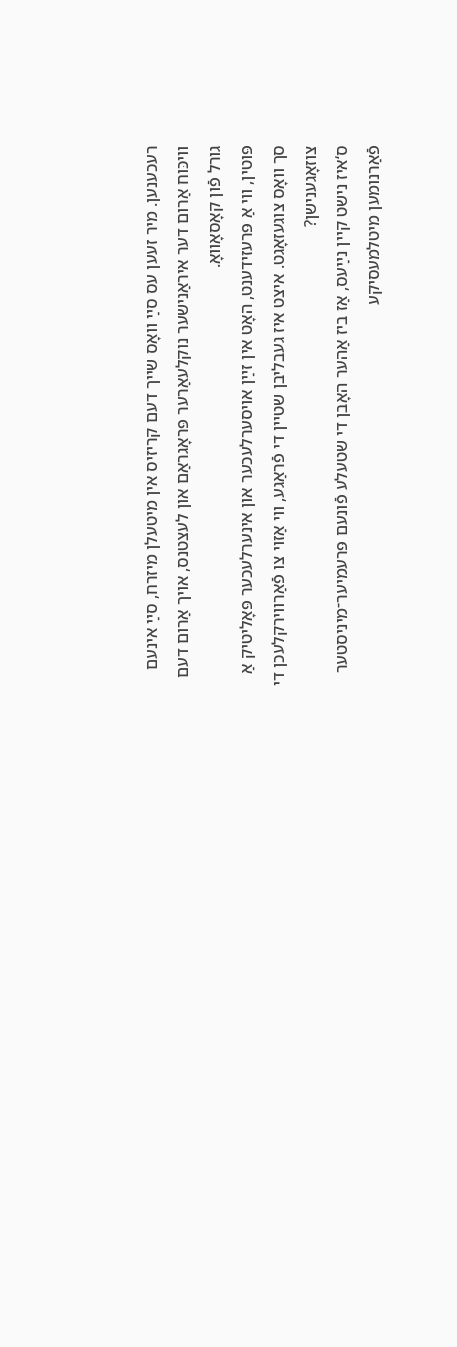רעכענען. מיר זעען עס סײַ וואָס שייך דעם קריזיס אין מיטעלן מיזרח, סײַ אינעם וויכּוח אַרום דער איראַנישער נוקלעאַרער פּראָגראַם און לעצטנס, אויך אַרום דעם גורל פֿון קאָסאָוואָ.
פּוטין, ווי אַ פּרעזידענט, האָט אין זײַן אויסערלעכער און אינערלעכער פּאָליטיק אַ סך וואָס צוגעזאָגט. איצט איז געבליבן שטיין די פֿראַגע, ווי אַזוי צו פֿאַרווירקלעכן די צוזאָגענישן?
ס‘איז נישט קיין נײַעס, אַז ביז אַהער האָבן די שטעלע פֿונעם פּרעמיער־מיניסטער פֿאַרנומען מיטלמעסיקע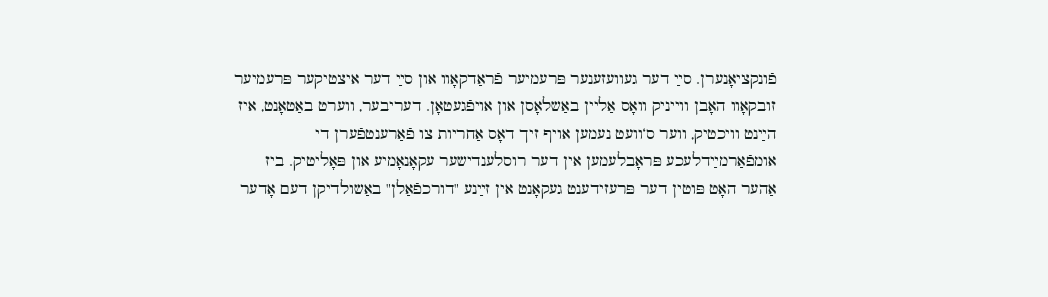פֿונקציאָנערן. סײַ דער געוועזענער פּרעמיער פֿראַדקאָוו און סײַ דער איצטיקער פּרעמיער זובקאָוו האָבן ווייניק וואָס אַליין באַשלאָסן און אויפֿגעטאָן. דעריבער, ווערט באַטאָנט, איז הײַנט וויכטיק, ווער ס‘וועט נעמען אויף זיך דאָס אַחריות צו פֿאַרענטפֿערן די אומפֿאַרמײַדלעכע פּראָבלעמען אין דער רוסלענדישער עקאָנאָמיע און פּאָליטיק. ביז אַהער האָט פּוטין דער פּרעזידענט געקאָנט אין זײַנע "דורכפֿאַלן" באַשולדיקן דעם אָדער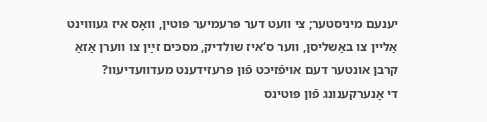יענעם מיניסטער; צי וועט דער פּרעמיער פּוטין, וואָס איז געוווינט אַליין צו באַשליסן, ווער ס‘איז שולדיק, מסכּים זײַן צו ווערן אַזאַ קרבן אונטער דעם אויפֿזיכט פֿון פּרעזידענט מעדוועדיעוו?
די אָנערקענונג פֿון פּוטינס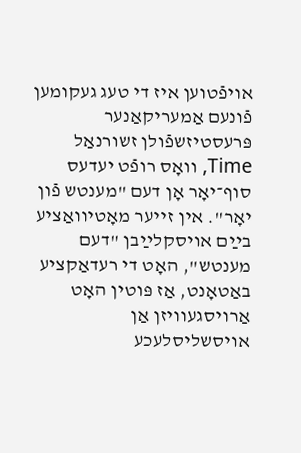אויפֿטוען איז די טעג געקומען פֿונעם אַמעריקאַנער פּרעסטיזשפֿולן זשורנאַל Time, וואָס רופֿט יעדעס סוף־יאָר אָן דעם "מענטש פֿון יאָר". אין זייער מאָטיוואַציע בײַם אויסקלײַבן "דעם מענטש", האָט די רעדאַקציע באַטאָנט, אַז פּוטין האָט אַרויסגעוויזן אַן אויסשליסלעכע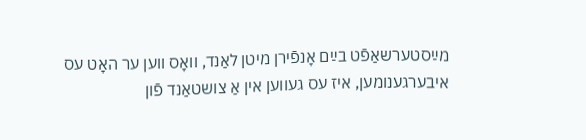מײַסטערשאַפֿט בײַם אָנפֿירן מיטן לאַנד, וואָס ווען ער האָט עס איבערגענומען, איז עס געווען אין אַ צושטאַנד פֿון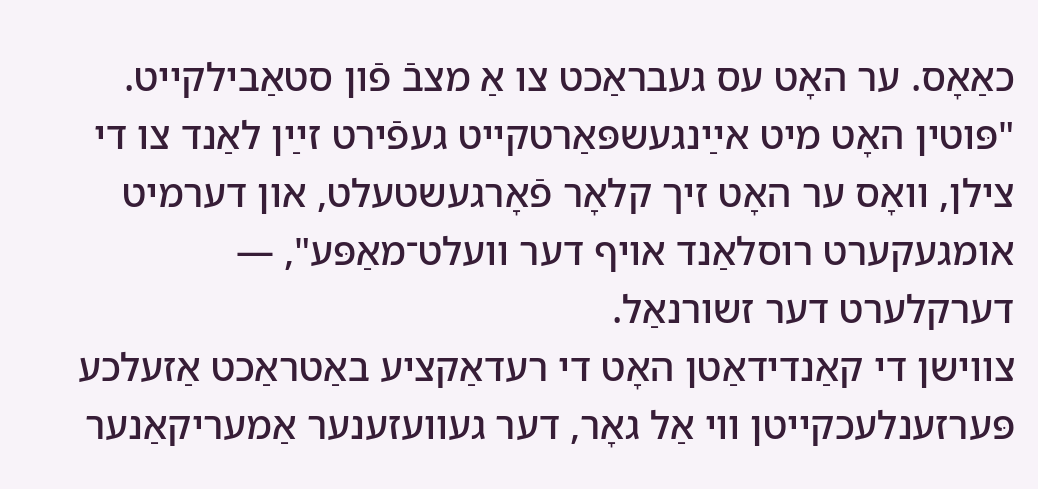כאַאָס. ער האָט עס געבראַכט צו אַ מצבֿ פֿון סטאַבילקייט. "פּוטין האָט מיט אײַנגעשפּאַרטקייט געפֿירט זײַן לאַנד צו די צילן, וואָס ער האָט זיך קלאָר פֿאָרגעשטעלט, און דערמיט אומגעקערט רוסלאַנד אויף דער וועלט־מאַפּע", — דערקלערט דער זשורנאַל.
צווישן די קאַנדידאַטן האָט די רעדאַקציע באַטראַכט אַזעלכע פּערזענלעכקייטן ווי אַל גאָר, דער געוועזענער אַמעריקאַנער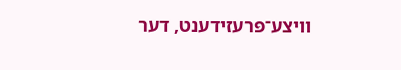וויצע־פּרעזידענט, דער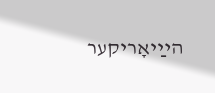הײַיאָריקער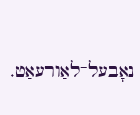נאָבעל־לאַורעאַט.